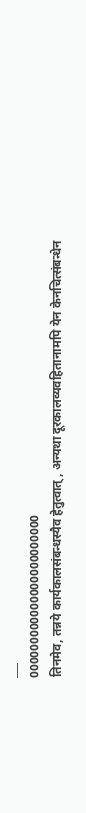___
000000000000000000000000
तिनमेव, तन्नये कार्यकालसंबन्धस्यैव हेतुत्वात् , अन्यथा दूरकालव्यवहितानामपि येन केनचित्संबन्धेन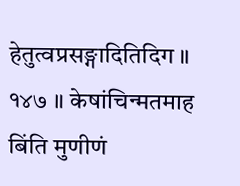हेतुत्वप्रसङ्गादितिदिग ॥ १४७ ॥ केषांचिन्मतमाह
बिंति मुणीणं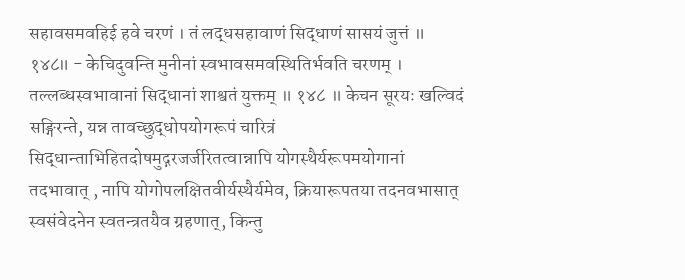सहावसमवहिई हवे चरणं । तं लद्धसहावाणं सिद्धाणं सासयं जुत्तं ॥ १४८॥ - केचिदुवन्ति मुनीनां स्वभावसमवस्थितिर्भवति चरणम् । तल्लब्धस्वभावानां सिद्धानां शाश्वतं युक्तम् ॥ १४८ ॥ केचन सूरयः खल्विदं सङ्गिरन्ते, यन्न तावच्छुद्धोपयोगरूपं चारित्रं सिद्धान्ताभिहितदोषमुद्गरजर्जरितत्वान्नापि योगस्थैर्यरूपमयोगानां तदभावात् , नापि योगोपलक्षितवीर्यस्थैर्यमेव, क्रियारूपतया तदनवभासात् स्वसंवेदनेन स्वतन्त्रतयैव ग्रहणात्, किन्तु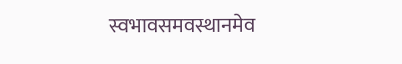स्वभावसमवस्थानमेव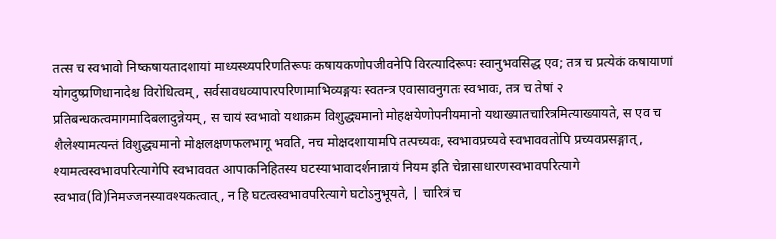तत्स च स्वभावो निष्कषायतादशायां माध्यस्थ्यपरिणतिरूपः कषायकणोपजीवनेपि विरत्यादिरूपः स्वानुभवसिद्ध एव; तत्र च प्रत्येकं कषायाणां योगदुष्प्रणिधानादेश्च विरोधित्वम् , सर्वसावधव्यापारपरिणामाभिव्यङ्गयः स्वतन्त्र एवासावनुगतः स्वभावः, तत्र च तेषां २ प्रतिबन्धकत्वमागमादिबलादुन्नेयम् , स चायं स्वभावो यथाक्रम विशुद्ध्यमानो मोहक्षयेणोपनीयमानो यथाख्यातचारित्रमित्याख्यायते, स एव च शैलेश्यामत्यन्तं विशुद्ध्यमानो मोक्षलक्षणफलभागू भवति, नच मोक्षदशायामपि तत्पच्यवः, स्वभावप्रच्यवे स्वभाववतोपि प्रच्यवप्रसङ्गात् , श्यामत्वस्वभावपरित्यागेपि स्वभाववत आपाकनिहितस्य घटस्याभावादर्शनान्नायं नियम इति चेन्नासाधारणस्वभावपरित्यागे स्वभाव(वि)निमज्जनस्यावश्यकत्वात् , न हि घटत्वस्वभावपरित्यागे घटोऽनुभूयते, | चारित्रं च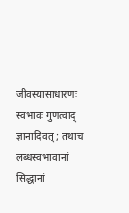जीवस्यासाधारणः स्वभावः गुणत्वाद् ज्ञानादिवत् ; तथाच लब्धस्वभावानां सिद्धानां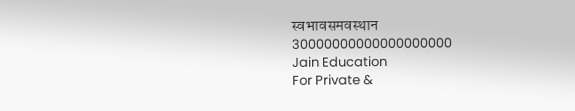स्वभावसमवस्थान
30000000000000000000
Jain Education
For Private &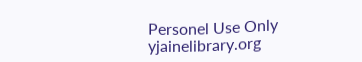Personel Use Only
yjainelibrary.org